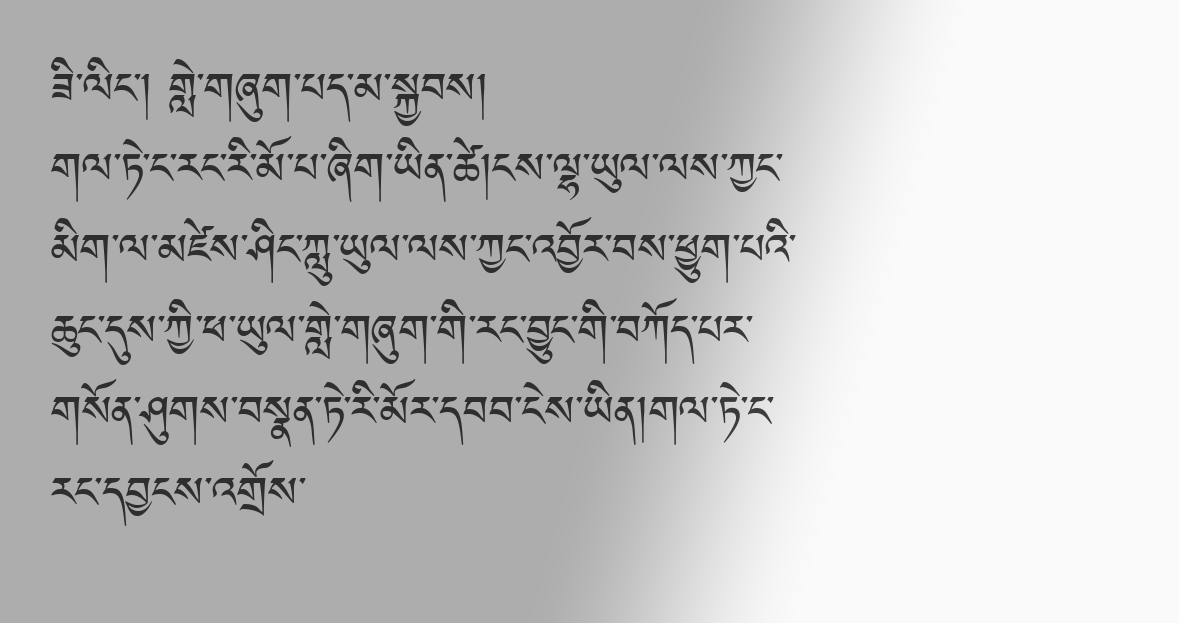ཟི་ལིང་། གླེ་གཞུག་པད་མ་སྐྱབས།
གལ་ཏེ་ང་རང་རི་མོ་པ་ཞིག་ཡིན་ཚེ།ངས་ལྷ་ཡུལ་ལས་ཀྱང་མིག་ལ་མཛེས་ཤིང་ཀླུ་ཡུལ་ལས་ཀྱང་འབྱོར་བས་ཕྱུག་པའི་ཆུང་དུས་ཀྱི་ཕ་ཡུལ་གླེ་གཞུག་གི་རང་བྱུང་གི་བཀོད་པར་གསོན་ཤུགས་བསྣན་ཏེ་རི་མོར་དབབ་ངེས་ཡིན།གལ་ཏེ་ང་རང་དབྱངས་འགྲོས་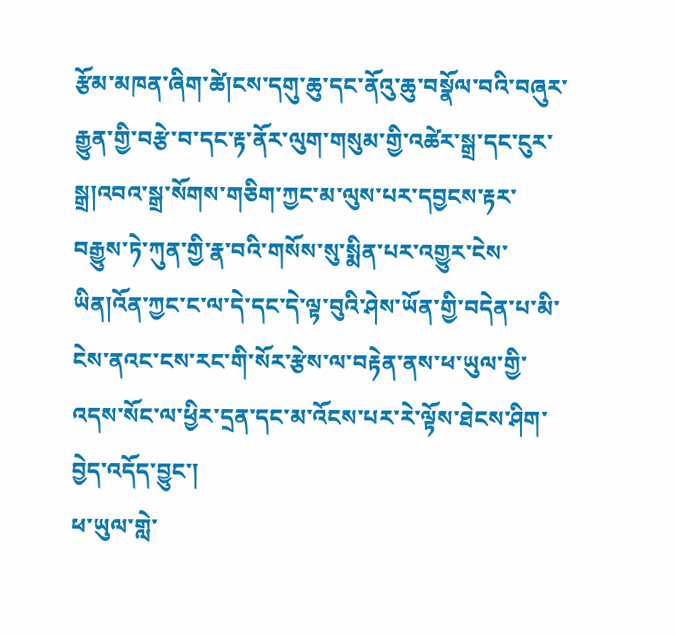རྩོམ་མཁན་ཞིག་ཚེ།ངས་དགུ་ཆུ་དང་ནོའུ་ཆུ་བསྣོལ་བའི་བཞུར་རྒྱུན་གྱི་བརྩེ་བ་དང་རྟ་ནོར་ལུག་གསུམ་གྱི་འཚེར་སྒྲ་དང་ངུར་སྒྲ།འབའ་སྒྲ་སོགས་གཅིག་ཀྱང་མ་ལུས་པར་དབྱངས་རྟར་བརྒྱུས་ཏེ་ཀུན་གྱི་རྣ་བའི་གསོས་སུ་སྨིན་པར་འགྱུར་ངེས་ཡིན།འོན་ཀྱང་ང་ལ་དེ་དང་དེ་ལྟ་བུའི་ཤེས་ཡོན་གྱི་བདེན་པ་མི་ངེས་ནའང་ངས་རང་གི་སོར་རྩེས་ལ་བརྟེན་ནས་ཕ་ཡུལ་གྱི་འདས་སོང་ལ་ཕྱིར་དྲན་དང་མ་འོངས་པར་རེ་ལྟོས་ཐེངས་ཤིག་བྱེད་འདོད་བྱུང་།
ཕ་ཡུལ་གླེ་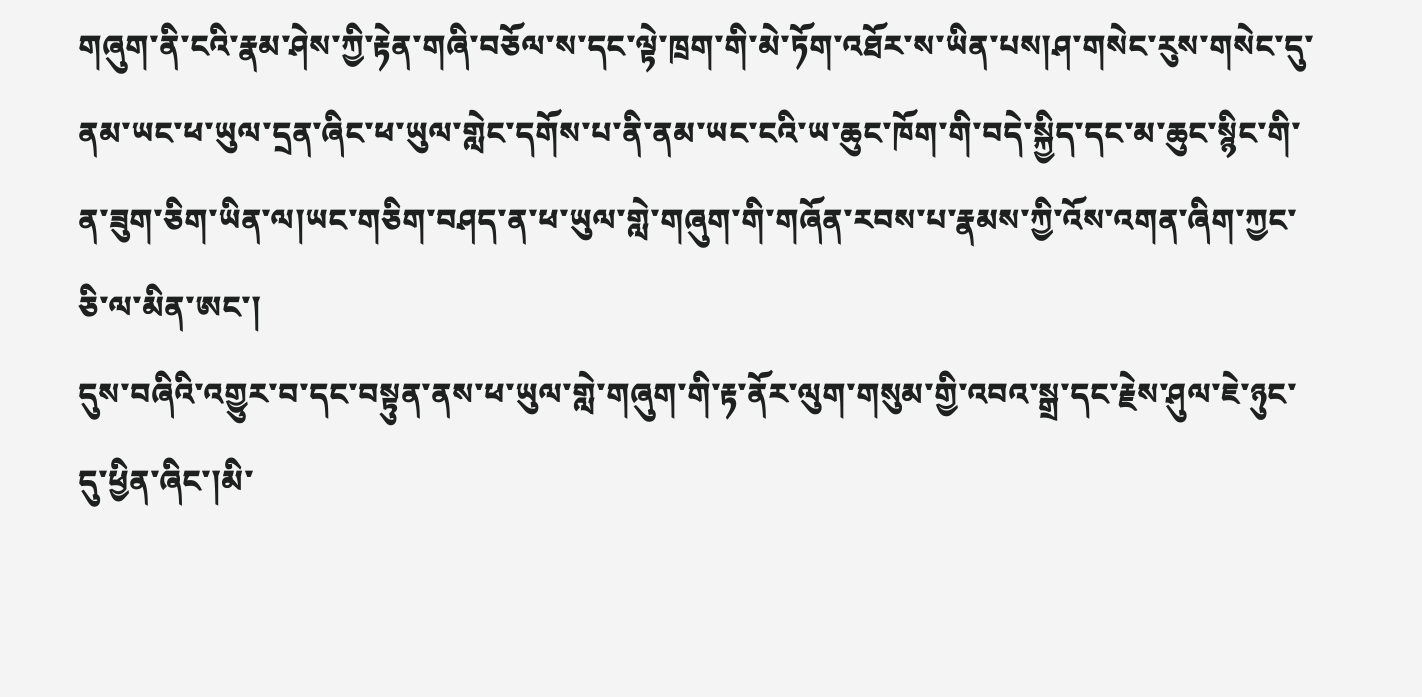གཞུག་ནི་ངའི་རྣམ་ཤེས་ཀྱི་རྟེན་གཞི་བཅོལ་ས་དང་ལྟེ་ཁྲག་གི་མེ་ཏོག་འཐོར་ས་ཡིན་པས།ཤ་གསེང་རུས་གསེང་དུ་ནམ་ཡང་ཕ་ཡུལ་དྲན་ཞིང་ཕ་ཡུལ་གླེང་དགོས་པ་ནི་ནམ་ཡང་ངའི་ཡ་ཆུང་ཁོག་གི་བདེ་སྐྱིད་དང་མ་ཆུང་སྙིང་གི་ན་ཟུག་ཅིག་ཡིན་ལ།ཡང་གཅིག་བཤད་ན་ཕ་ཡུལ་གླེ་གཞུག་གི་གཞོན་རབས་པ་རྣམས་ཀྱི་འོས་འགན་ཞིག་ཀྱང་ཅི་ལ་མིན་ཨང་།
དུས་བཞིའི་འགྱུར་བ་དང་བསྟུན་ནས་ཕ་ཡུལ་གླེ་གཞུག་གི་རྟ་ནོར་ལུག་གསུམ་གྱི་འབའ་སྒྲ་དང་རྗེས་ཤུལ་ཇེ་ཉུང་དུ་ཕྱིན་ཞིང་།མི་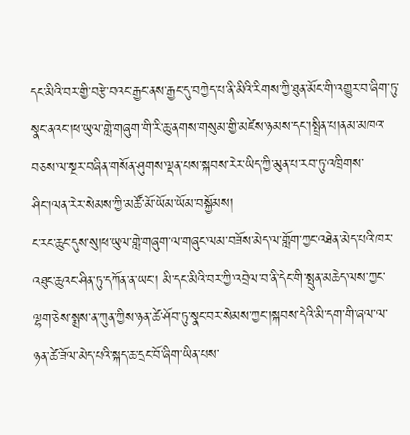དང་མིའི་བར་གྱི་བརྩེ་བའང་རྒྱང་ནས་རྒྱང་དུ་བཀྱེད་པ་ནི་མིའི་རིགས་ཀྱི་ཐུན་མོང་གི་འགྱུར་བ་ཞིག་ཏུ་སྣང་ནའང་།ཕ་ཡུལ་གླེ་གཞུག་གི་རི་ཆུ་ནགས་གསུམ་གྱི་མཛེས་ཉམས་དང་།སྤྲིན་པ།ནམ་མཁའ་བཅས་ལ་སྔར་བཞིན་གསོན་ཤུགས་ལྡན་པས་སྐབས་རེར་ཡིད་ཀྱི་མུན་པ་རབ་ཏུ་འཁྲིགས་ཤིང་།ལན་རེར་སེམས་ཀྱི་མཚོ་མོ་ཡོམ་ཡོམ་བསྐྱོམས།
ང་རང་ཆུང་དུས་སུ།ཕ་ཡུལ་གླེ་གཞུག་ལ་གཞུང་ལམ་བཟོས་མེད་ལ་གློག་ཀྱང་འཐེན་མེད་པའི་ཁར་འཐུང་ཆུའང་ཤིན་ཏུ་དཀོན་ན་ཡང་། མི་དང་མིའི་བར་ཀྱི་འབྲེལ་བ་ནི་དེང་གི་སྤུན་མཆེད་ལས་ཀྱང་ལྷག་ཅེས་སྨྲས་ན་ཀུན་ཀྱིས་ཉན་ཚེ་ཤོབ་ཏུ་སྣང་བར་སེམས་ཀྱང་།སྐབས་དེའི་མི་དག་གི་ཞལ་ལ་ཉན་ཚེ་ཟོལ་མེད་པའི་སྐད་ཆ་དྲང་བོ་ཞིག་ཡིན་པས་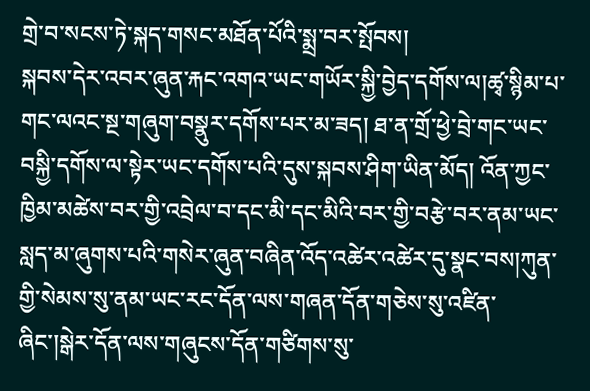གྲེ་བ་སངས་ཏེ་སྐད་གསང་མཐོན་པོའི་སྨྲ་བར་སྤོབས།
སྐབས་དེར་འབར་ཞུན་རྐང་འགའ་ཡང་གཡོར་སྐྱི་བྱེད་དགོས་ལ།ཚྭ་སྙིམ་པ་གང་ལའང་སྔ་གཞུག་བསྣུར་དགོས་པར་མ་ཟད། ཐ་ན་གྲོ་ཕྱེ་བྲེ་གང་ཡང་བསྐྱི་དགོས་ལ་སྟེར་ཡང་དགོས་པའི་དུས་སྐབས་ཤིག་ཡིན་མོད། འོན་ཀྱང་ཁྱིམ་མཚེས་བར་གྱི་འབྲེལ་བ་དང་མི་དང་མིའི་བར་གྱི་བརྩེ་བར་ནམ་ཡང་སླད་མ་ཞུགས་པའི་གསེར་ཞུན་བཞིན་འོད་འཚེར་འཚེར་དུ་སྣང་བས།ཀུན་གྱི་སེམས་སུ་ནམ་ཡང་རང་དོན་ལས་གཞན་དོན་གཅེས་སུ་འཛིན་ཞིང་།སྒེར་དོན་ལས་གཞུངས་དོན་གཙིགས་སུ་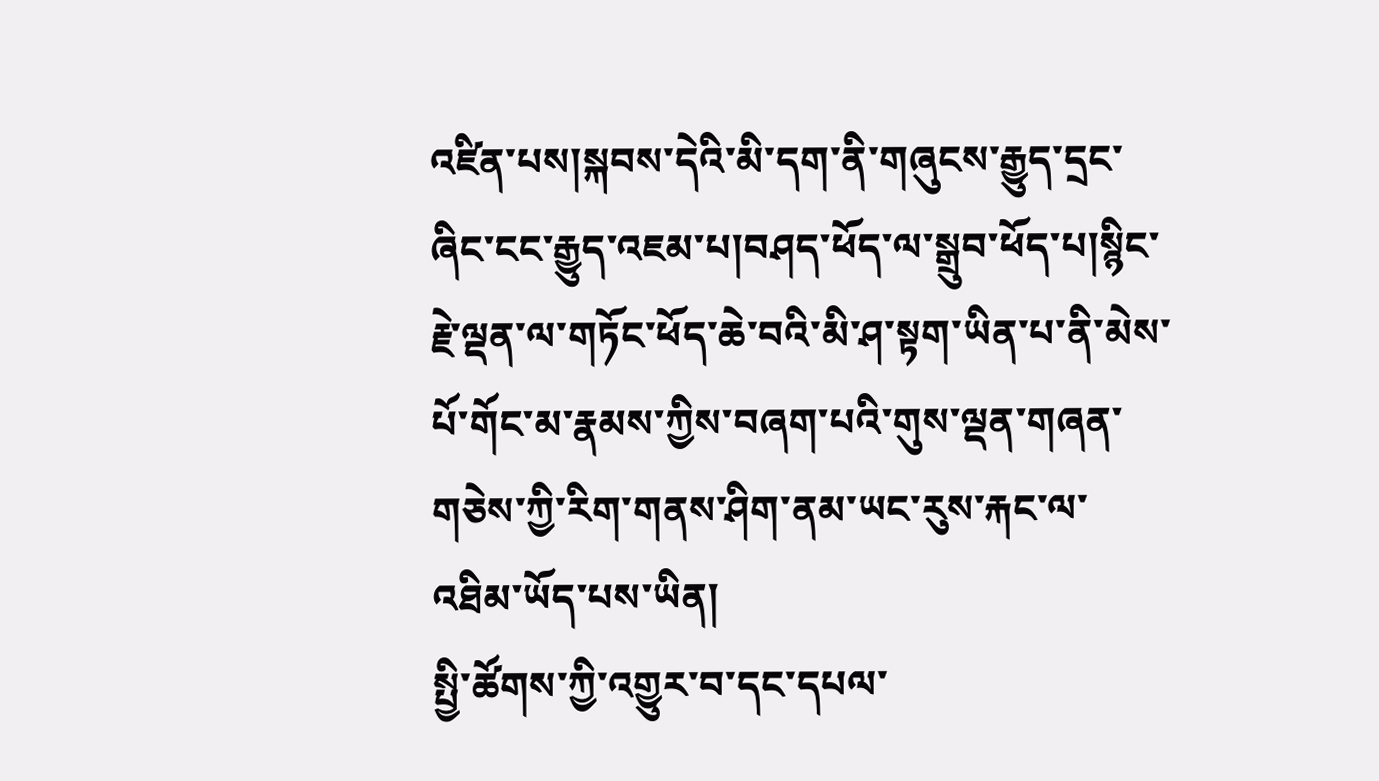འཛིན་པས།སྐབས་དེའི་མི་དག་ནི་གཞུངས་རྒྱུད་དྲང་ཞིང་ངང་རྒྱུད་འཇམ་པ།བཤད་ཕོད་ལ་སྒྲུབ་ཕོད་པ།སྙིང་རྗེ་ལྡན་ལ་གཏོང་ཕོད་ཆེ་བའི་མི་ཤ་སྟག་ཡིན་པ་ནི་མེས་པོ་གོང་མ་རྣམས་ཀྱིས་བཞག་པའི་གུས་ལྡན་གཞན་གཅེས་ཀྱི་རིག་གནས་ཤིག་ནམ་ཡང་རུས་རྐང་ལ་འཐིམ་ཡོད་པས་ཡིན།
སྤྱི་ཚོགས་ཀྱི་འགྱུར་བ་དང་དཔལ་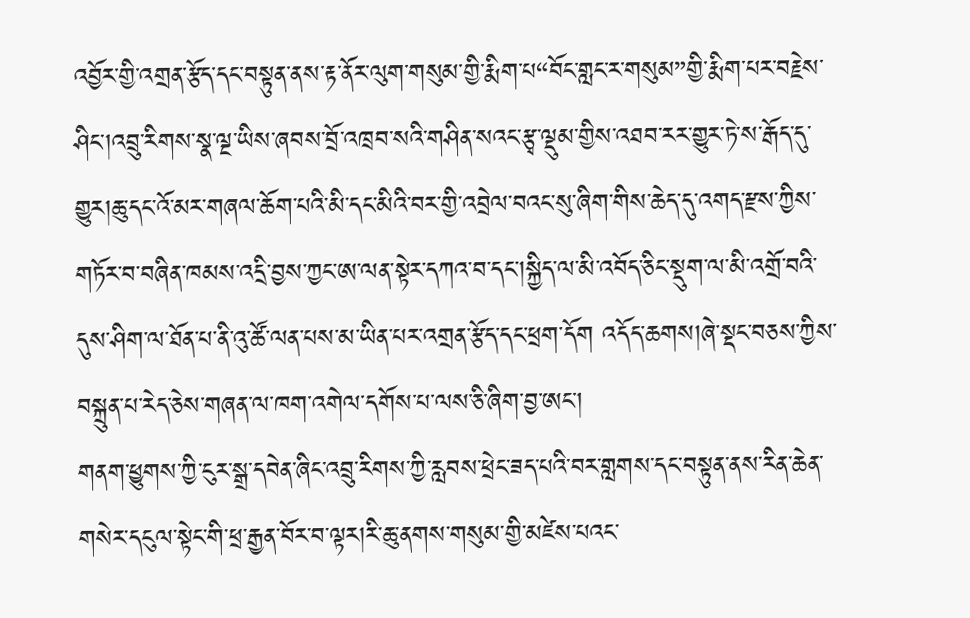འབྱོར་གྱི་འགྲན་རྩོད་དང་བསྟུན་ནས་རྟ་ནོར་ལུག་གསུམ་གྱི་རྨིག་པ“བོང་གླང་ར་གསུམ”གྱི་རྨིག་པར་བརྗེས་ཤིང་།འབྲུ་རིགས་སྣ་ལྔ་ཡིས་ཞབས་བྲོ་འཁྲབ་སའི་གཤིན་སའང་རྩྭ་ལྡུམ་གྱིས་འཐབ་རར་གྱུར་ཏེ་ས་རྒོད་དུ་གྱུར།ཆུ་དང་འོ་མར་གཞལ་ཆོག་པའི་མི་དང་མིའི་བར་གྱི་འབྲེལ་བའང་སུ་ཞིག་གིས་ཆེད་དུ་འགད་རྫས་ཀྱིས་གཏོར་བ་བཞིན་ཁམས་འདྲི་བྱས་ཀྱང་ཨ་ལན་སྟེར་དཀའ་བ་དང་།སྐྱིད་ལ་མི་འབོད་ཅིང་སྡུག་ལ་མི་འགྲོ་བའི་དུས་ཤིག་ལ་ཐོན་པ་ནི་འུ་ཚོ་ལན་པས་མ་ཡིན་པར་འགྲན་རྩོད་དང་ཕྲག་དོག འདོད་ཆགས།ཞེ་སྡང་བཅས་ཀྱིས་བསྐྲུན་པ་རེད་ཅེས་གཞན་ལ་ཁག་འགེལ་དགོས་པ་ལས་ཅི་ཞིག་བྱ་ཨང་།
གནག་ཕྱུགས་ཀྱི་ངུར་སྒྲ་དབེན་ཞིང་འབྲུ་རིགས་ཀྱི་རླབས་ཕྲེང་ཟད་པའི་བར་གླགས་དང་བསྟུན་ནས་རིན་ཆེན་གསེར་དངུལ་སྟེང་གི་ཕྲ་རྒྱན་བོར་བ་ལྟར།རི་ཆུ་ནགས་གསུམ་གྱི་མཛེས་པའང་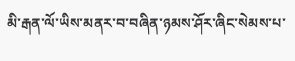མི་རྒན་ལོ་ཡིས་མནར་བ་བཞིན་ཉམས་ཤོར་ཞིང་སེམས་པ་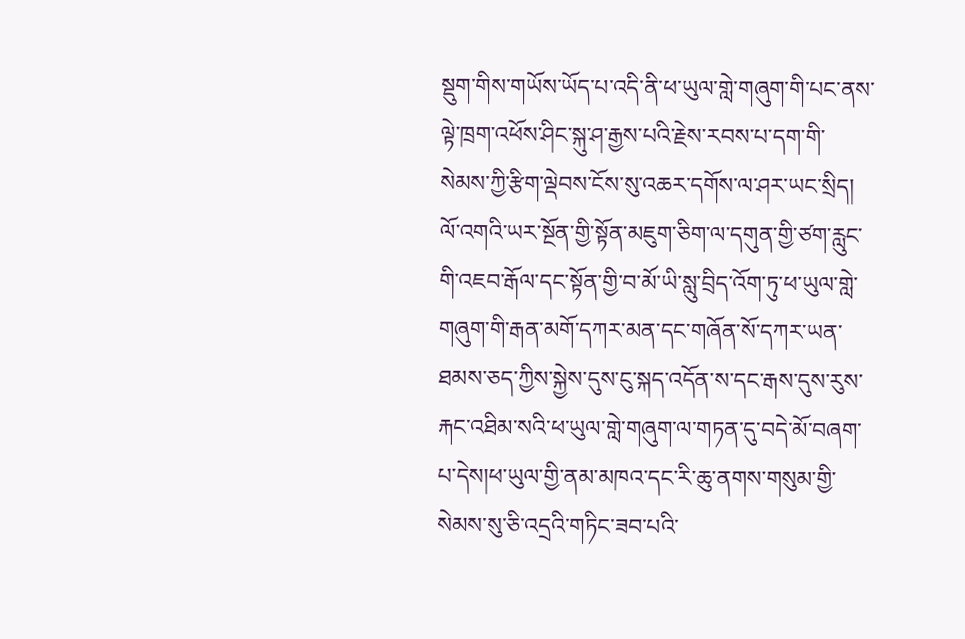སྡུག་གིས་གཡོས་ཡོད་པ་འདི་ནི་ཕ་ཡུལ་གླེ་གཞུག་གི་པང་ནས་ལྟེ་ཁྲག་འཕོས་ཤིང་སྐུ་ཤ་རྒྱས་པའི་རྗེས་རབས་པ་དག་གི་སེམས་ཀྱི་རྩིག་ལྡེབས་ངོས་སུ་འཆར་དགོས་ལ་ཤར་ཡང་སྲིད།
ལོ་འགའི་ཡར་སྔོན་གྱི་སྟོན་མཇུག་ཅིག་ལ་དགུན་གྱི་ཙག་རླུང་གི་འཇབ་རྒོལ་དང་སྟོན་གྱི་བ་མོ་ཡི་སླུ་བྲིད་འོག་ཏུ་ཕ་ཡུལ་གླེ་གཞུག་གི་རྒན་མགོ་དཀར་མན་དང་གཞོན་སོ་དཀར་ཡན་ཐམས་ཅད་ཀྱིས་སྐྱེས་དུས་ངུ་སྐད་འདོན་ས་དང་རྒས་དུས་རུས་རྐང་འཐིམ་སའི་ཕ་ཡུལ་གླེ་གཞུག་ལ་གཏན་དུ་བདེ་མོ་བཞག་པ་དེས།ཕ་ཡུལ་གྱི་ནམ་མཁའ་དང་རི་ཆུ་ནགས་གསུམ་གྱི་སེམས་སུ་ཅི་འདྲའི་གཏིང་ཟབ་པའི་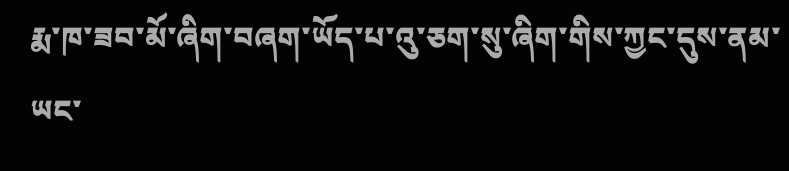རྨ་ཁ་ཟབ་མོ་ཞིག་བཞག་ཡོད་པ་འུ་ཅག་སུ་ཞིག་གིས་ཀྱང་དུས་ནམ་ཡང་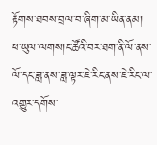རྟོགས་ཐབས་བྲལ་བ་ཞིག་མ་ཡིན་ནམ།
ཕ་ཡུལ་ལགས།ང་ཚོའི་བར་ཐག་ནི་ལོ་ནས་ལོ་དང་ཟླ་ནས་ཟླ་ལྟར་ཇེ་རིང་ནས་ཇེ་རིང་ལ་འགྱུར་དགོས་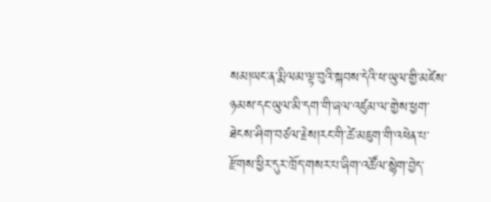སམ།ཡང་ན་རྨི་ལམ་ལྟ་བུའི་སྐབས་དེའི་ཕ་ཡུལ་གྱི་མཛེས་ཉམས་དང་ཡུལ་མི་དག་གི་ཞལ་འཛུམ་ལ་གྱེས་ཕྱག་ཐེངས་ཤིག་བཙལ་རྗེས།རང་གི་ཚེ་མཇུག་གི་འཕེན་པ་རྫོགས་ཕྱིར་དུར་ཁྲོད་གསར་པ་ཞིག་འཚོལ་སྙེག་བྱེད་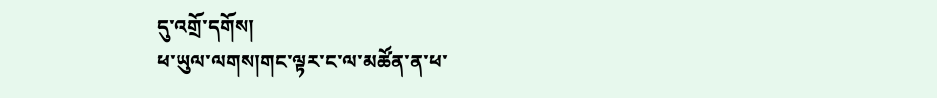དུ་འགྲོ་དགོས།
ཕ་ཡུལ་ལགས།གང་ལྟར་ང་ལ་མཚོན་ན་ཕ་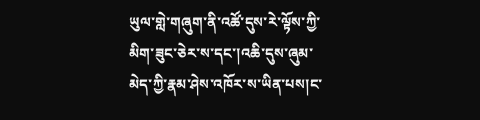ཡུལ་གླེ་གཞུག་ནི་འཚོ་དུས་རེ་ལྟོས་ཀྱི་མིག་ཟུང་ཅེར་ས་དང་།འཆི་དུས་ཞུམ་མེད་ཀྱི་རྣམ་ཤེས་འཁོར་ས་ཡིན་པས།ང་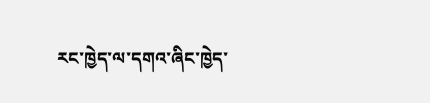རང་ཁྱེད་ལ་དགའ་ཞིང་ཁྱེད་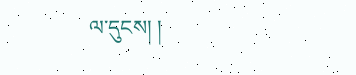ལ་དུངས། །